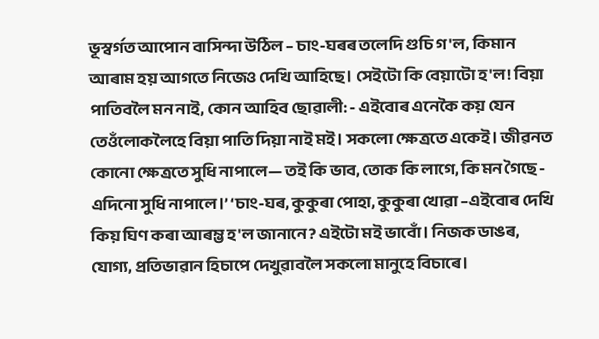ভূস্বৰ্গত আপোন বাসিন্দা উঠিল – চাং-ঘৰৰ তলেদি গুচি গ'ল, কিমান আৰাম হয় আগতে নিজেও দেখি আহিছে। সেইটো কি বেয়াটো হ'ল! বিয়া পাতিবলৈ মন নাই, কোন আহিব ছোৱালী: - এইবোৰ এনেকৈ কয় যেন তেওঁলোকলৈহে বিয়া পাতি দিয়া নাই মই। সকলো ক্ষেত্ৰতে একেই। জীৱনত কোনো ক্ষেত্ৰতে সুধি নাপালে— তই কি ভাব, তোক কি লাগে, কি মন গৈছে - এদিনো সুধি নাপালে।’ ‘চাং-ঘৰ, কুকুৰা পোহা, কুকুৰা খোৱা –এইবোৰ দেখি কিয় ঘিণ কৰা আৰম্ভ হ'ল জানানে? এইটো মই ভাবোঁ। নিজক ডাঙৰ, যোগ্য, প্ৰতিভাৱান হিচাপে দেখুৱাবলৈ সকলো মানুহে বিচাৰে।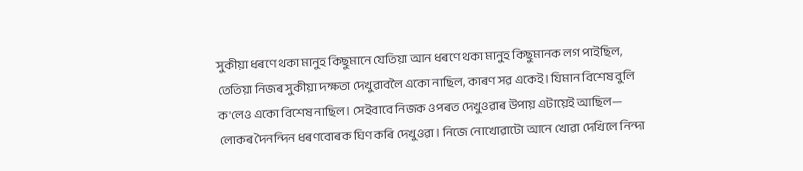সুকীয়া ধৰণে থকা মানুহ কিছুমানে যেতিয়া আন ধৰণে থকা মানুহ কিছুমানক লগ পাইছিল, তেতিয়া নিজৰ সুকীয়া দক্ষতা দেখুৱাবলৈ একো নাছিল, কাৰণ সৱ একেই। যিমান বিশেষ বুলি ক'লেও একো বিশেষ নাছিল। সেইবাবে নিজক ওপৰত দেখুওৱাৰ উপায় এটায়েই আছিল— লোকৰ দৈনন্দিন ধৰণবোৰক ঘিণ কৰি দেখুওৱা। নিজে নোখোৱাটো আনে খোৱা দেখিলে নিন্দা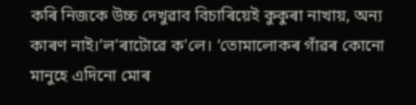কৰি নিজকে উচ্চ দেখুৱাব বিচাৰিয়েই কুকুৰা নাখায়, অন্য কাৰণ নাই।’ল'ৰাটোৱে ক'লে। ‘তোমালোকৰ গাঁৱৰ কোনো মানুহে এদিনো মোৰ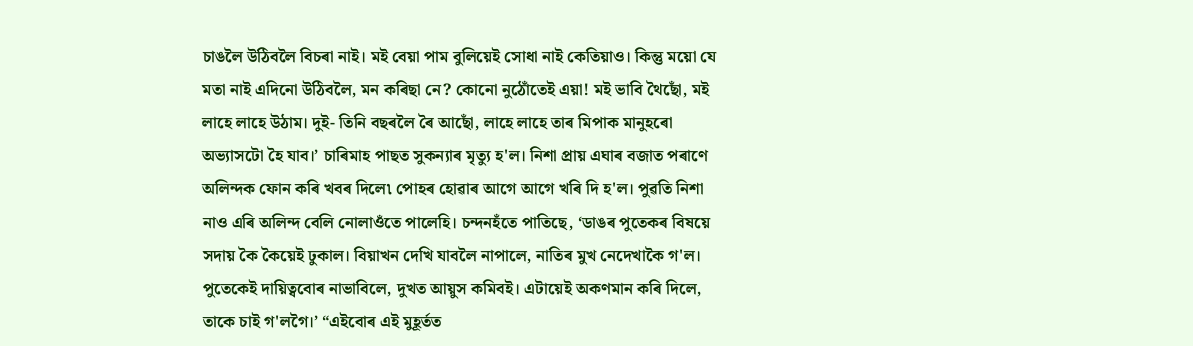চাঙলৈ উঠিবলৈ বিচৰা নাই। মই বেয়া পাম বুলিয়েই সোধা নাই কেতিয়াও। কিন্তু ময়ো যে মতা নাই এদিনো উঠিবলৈ, মন কৰিছা নে? কোনো নুঠোঁতেই এয়া! মই ভাবি থৈছোঁ, মই লাহে লাহে উঠাম। দুই- তিনি বছৰলৈ ৰৈ আছোঁ, লাহে লাহে তাৰ মিপাক মানুহৰো অভ্যাসটো হৈ যাব।’ চাৰিমাহ পাছত সুকন্যাৰ মৃত্যু হ'ল। নিশা প্ৰায় এঘাৰ বজাত পৰাণে অলিন্দক ফোন কৰি খবৰ দিলে৷ পোহৰ হোৱাৰ আগে আগে খৰি দি হ'ল। পুৱতি নিশা নাও এৰি অলিন্দ বেলি নোলাওঁতে পালেহি। চন্দনহঁতে পাতিছে, ‘ডাঙৰ পুতেকৰ বিষয়ে সদায় কৈ কৈয়েই ঢুকাল। বিয়াখন দেখি যাবলৈ নাপালে, নাতিৰ মুখ নেদেখাকৈ গ'ল। পুতেকেই দায়িত্ববোৰ নাভাবিলে, দুখত আয়ুস কমিবই। এটায়েই অকণমান কৰি দিলে, তাকে চাই গ'লগৈ।’ “এইবোৰ এই মুহূৰ্তত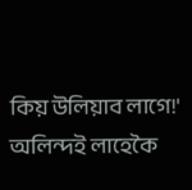কিয় উলিয়াব লাগে!' অলিন্দই লাহেকৈ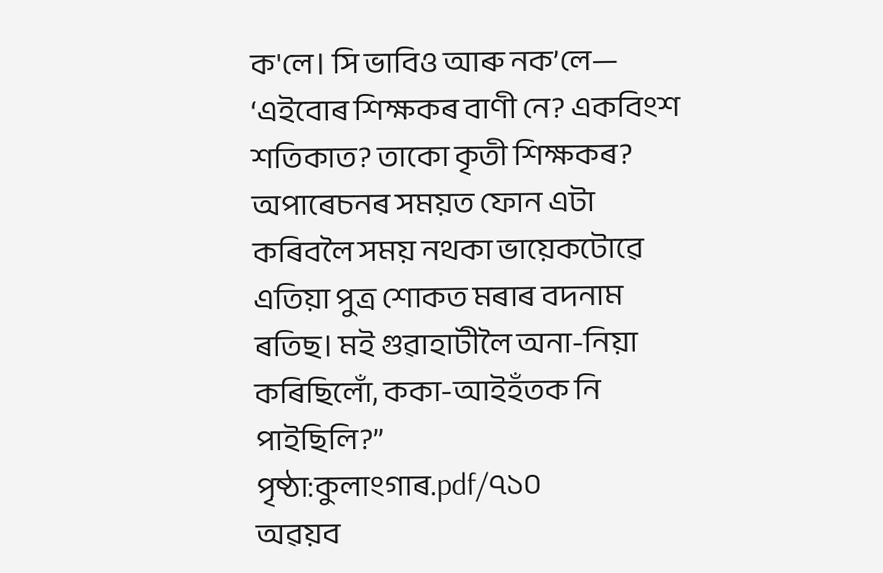ক'লে। সি ভাবিও আৰু নক’লে— ‘এইবোৰ শিক্ষকৰ বাণী নে? একবিংশ শতিকাত? তাকো কৃতী শিক্ষকৰ? অপাৰেচনৰ সময়ত ফোন এটা কৰিবলৈ সময় নথকা ভায়েকটোৱে এতিয়া পুত্ৰ শোকত মৰাৰ বদনাম ৰতিছ। মই গুৱাহাটীলৈ অনা-নিয়া কৰিছিলোঁ, ককা-আইহঁতক নি পাইছিলি?”
পৃষ্ঠা:কুলাংগাৰ.pdf/৭১০
অৱয়ব